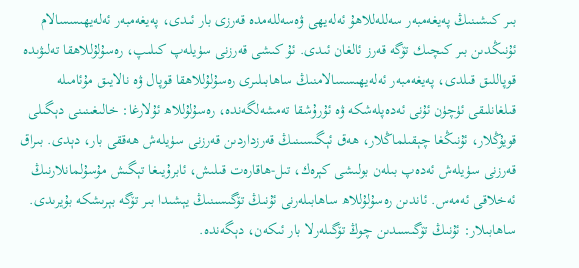بىر كىشىنىڭ پەيغەمبەر سەللەللاھۇ ئەلەيھى ۋەسەللەمدە قەرزى بار ئىدى، پەيغەمبەر ئەلەيھىسسالام ئۇنىڭدىن بىر كىچىك تۆگە قەرز ئالغان ئىدى. ئۇ كىشى قەرزنى سۈيلەپ كىلىپ، رەسۇلۇللاھقا تەلىۋىدە قوپاللىق قىلدى، پەيغەمبەر ئەلەيھىسسالامنىڭ ساھابىلىرى رەسۇلۇللاھقا قوپال ۋە نالايىق مۇئامىلە قىلغانلىقى ئۈچۈن ئۇنى ئەدەپلەشكە ۋە ئۇرۇشقا تەمشەلگەندە، رەسۇلۇللاھ ئۇلارغا: خالىغىنىنى دېگىلى قويۇڭلار، ئۇنىڭغا چېقىلماڭلار، ھەق ئېگىسىنىڭ قەرزداردىن قەرزنى سۈيلەش ھەققى بار، دېدى. بىراق قەرزنى سۈيلەش ئەدەپ بىلەن بولىشى كېرەك، تىل-ھاقارەت قىلىش، ئابرۇيىغا تېگىش مۇسۇلمانلارنىڭ ئەخلاقى ئەمەس. ئاندىن رەسۇلۇللاھ ساھابىلەرنى ئۇنىڭ تۆگىسىنىڭ يېشىدا بىر تۆگە بېرىشكە بۇيرىدى. ساھابىلار: ئۇنىڭ تۆگىسىدىن چوڭ تۆگىلەرلا بار ئىكەن، دېگەندە.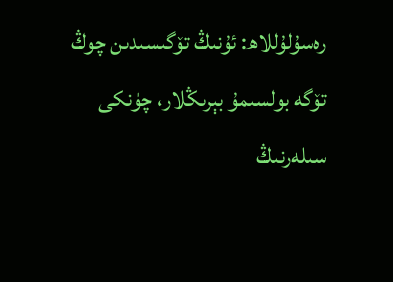رەسۇلۇللاھ: ئۇنىڭ تۆگىسىدىن چوڭ تۆگە بولسىمۇ بېرىڭلار، چۈنكى سىلەرنىڭ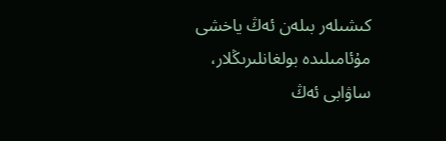كىشىلەر بىلەن ئەڭ ياخشى مۇئامىلىدە بولغانلىرىڭلار، ساۋابى ئەڭ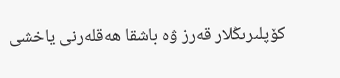كۆپلىرىڭلار قەرز ۋە باشقا ھەقلەرنى ياخشى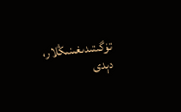تۈگىتىدىغىنىڭلار، دېدى